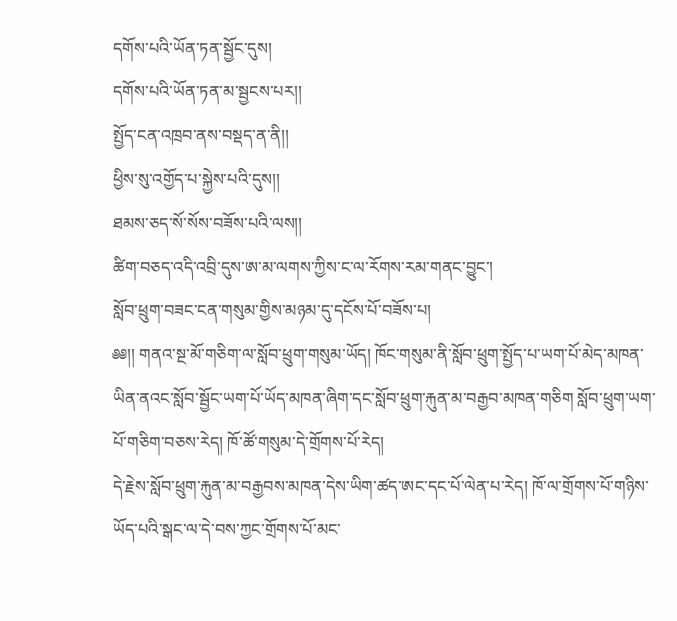དགོས་པའི་ཡོན་ཏན་སྦྱོང་དུས།
དགོས་པའི་ཡོན་ཏན་མ་སྦྱངས་པར།།
སྤྱོད་ངན་འཁྲབ་ནས་བསྡད་ན་ནི།།
ཕྱིས་སུ་འགྱོད་པ་སྐྱེས་པའི་དུས།།
ཐམས་ཅད་སོ་སོས་བཟོས་པའི་ལས།།
ཚིག་བཅད་འདི་འབྲི་དུས་ཨ་མ་ལགས་ཀྱིས་ང་ལ་རོགས་རམ་གནང་བྱུང་།
སློབ་ཕྲུག་བཟང་ངན་གསུམ་གྱིས་མཉམ་དུ་དངོས་པོ་བཟོས་པ།
༅༅།། གནའ་སྔ་མོ་གཅིག་ལ་སློབ་ཕྲུག་གསུམ་ཡོད། ཁོང་གསུམ་ནི་སློབ་ཕྲུག་སྤྱོད་པ་ཡག་པོ་མེད་མཁན་ཡིན་ནའང་སློབ་སྦྱོང་ཡག་པོ་ཡོད་མཁན་ཞིག་དང་སློབ་ཕྲུག་རྐུན་མ་བརྒྱབ་མཁན་གཅིག སློབ་ཕྲུག་ཡག་པོ་གཅིག་བཅས་རེད། ཁོ་ཚོ་གསུམ་དེ་གྲོགས་པོ་རེད།
དེ་རྗེས་སློབ་ཕྲུག་རྐུན་མ་བརྒྱབས་མཁན་དེས་ཡིག་ཚད་ཨང་དང་པོ་ལེན་པ་རེད། ཁོ་ལ་གྲོགས་པོ་གཉིས་ཡོད་པའི་སྒང་ལ་དེ་བས་ཀྱང་གྲོགས་པོ་མང་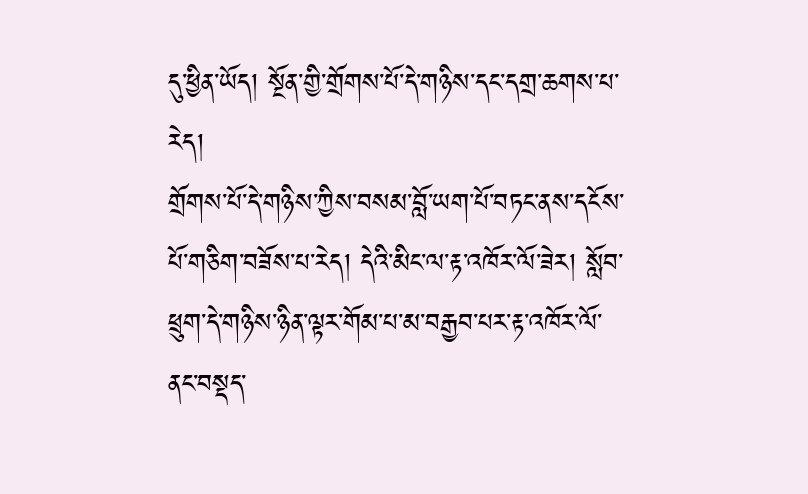དུ་ཕྱིན་ཡོད། སྔོན་གྱི་གྲོགས་པོ་དེ་གཉིས་དང་དགྲ་ཆགས་པ་རེད།
གྲོགས་པོ་དེ་གཉིས་ཀྱིས་བསམ་བློ་ཡག་པོ་བཏང་ནས་དངོས་པོ་གཅིག་བཟོས་པ་རེད། དེའི་མིང་ལ་རྟ་འཁོར་ལོ་ཟེར། སློབ་ཕྲུག་དེ་གཉིས་ཉིན་ལྟར་གོམ་པ་མ་བརྒྱབ་པར་རྟ་འཁོར་ལོ་ནང་བསྡད་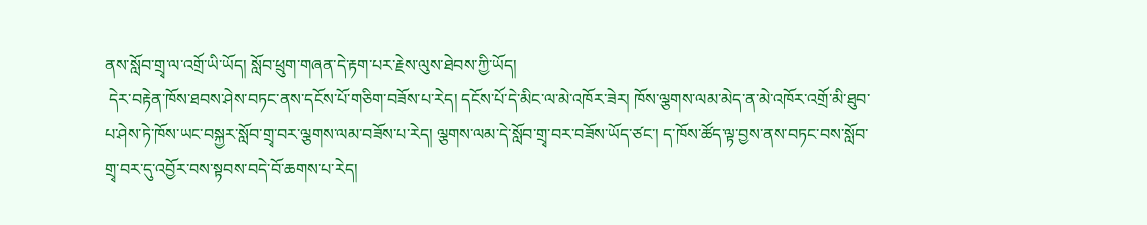ནས་སློབ་གྲྭ་ལ་འགྲོ་ཡི་ཡོད། སློབ་ཕྲུག་གཞན་དེ་རྟག་པར་རྗེས་ལུས་ཐེབས་ཀྱི་ཡོད།
 དེར་བརྟེན་ཁོས་ཐབས་ཤེས་བཏང་ནས་དངོས་པོ་གཅིག་བཟོས་པ་རེད། དངོས་པོ་དེ་མིང་ལ་མེ་འཁོར་ཟེར། ཁོས་ལྕགས་ལམ་མེད་ན་མེ་འཁོར་འགྲོ་མི་ཐུབ་པ་ཤེས་ཏེ་ཁོས་ཡང་བསྐྱར་སློབ་གྲྭ་བར་ལྕགས་ལམ་བཟོས་པ་རེད། ལྕགས་ལམ་དེ་སློབ་གྲྭ་བར་བཟོས་ཡོད་ཙང་། ད་ཁོས་ཚོད་ལྟ་བྱས་ནས་བཏང་བས་སློབ་གྲྭ་བར་དུ་འབྱོར་བས་སྟབས་བདེ་བོ་ཆགས་པ་རེད།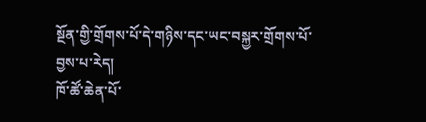སྔོན་གྱི་གྲོགས་པོ་དེ་གཉིས་དང་ཡང་བསྐྱར་གྲོགས་པོ་བྱས་པ་རེད།
ཁོ་ཚོ་ཆེན་པོ་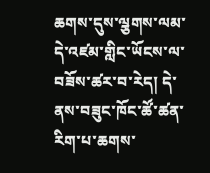ཆགས་དུས་ལྕགས་ལམ་དེ་འཛམ་གླིང་ཡོངས་ལ་བཟོས་ཚར་བ་རེད། དེ་ནས་བཟུང་ཁོང་ཚོ་ཚན་རིག་པ་ཆགས་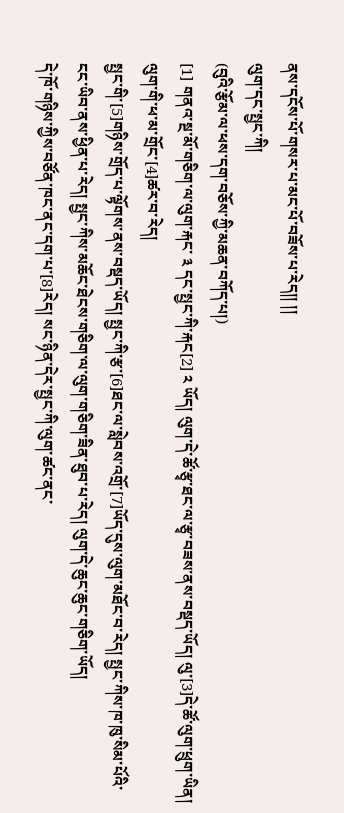ནས་དངོས་པོ་གསར་པ་མང་པོ་བཟོས་པ་རེད།། །།
ལུག་དང་སྤྱང་ཀི།
(བུའི་རྩོམ་ལ་ཕས་དག་བཅོས་ཀྱི་མཆན་བཀོད་པ།)
[1] གནའ་སྔ་མོ་གཅིག་ལ་ལུག་རྐང་ ༣ དང་སྤྱང་ཀི་རྐང[2] ༢ ཡོད། ལུག་དེ་ཚོ་རྩྭ་ཐང་ལ་རྩྭ་བཟས་ནས་བསྡད་ཡོད། ལུ་[3]དེ་ཚོ་ལུག་ཕྲུག་ཡིན། ལུག་གི་ཕ་མ་གྲོང་[4]ཚར་བ་རེད།
སྤྱང་གི་[5]གཉིས་གྲོད་པ་ལྟོགས་ནས་བསྡད་ཡོད། སྤྱང་ཀི་རྩ་[6]ཐང་ལ་སླེབས་འགྲོ་[7]ཡོད་དུས་ལུག་མཐོང་བ་རེད། སྤྱང་ཀིས་ཁ་ཁུ་སིམ་པོའི་ངང་ཡིབ་ནས་ཕྱིན་པ་རེད། སྤྱང་ཀིས་མཆོང་ཐེངས་གཅིག་ལ་ལུག་གཅིག་ཟིན་ཐུབ་པ་རེད། ལུག་དེ་ཆུང་ཆུང་གཅིག་ཡོད།
དེ་ཁོ་གཉིས་ཀྱིས་བཙོན་ཁང་ནང་དག་པ་[8]རེད། སང་ཉིན་དེར་སྤྱང་ཀི་ལུག་ཚང་ནང་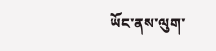ཡོང་ནས་ལུག་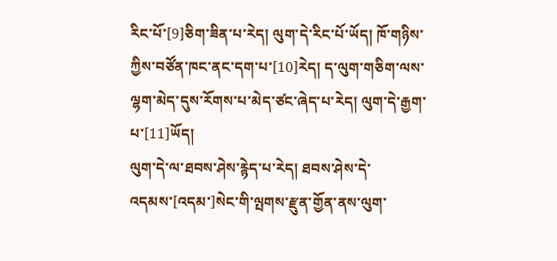རིང་པོ་[9]ཅིག་ཟིན་པ་རེད། ལུག་དེ་རིང་པོ་ཡོད། ཁོ་གཉིས་ཀྱིས་བཙོན་ཁང་ནང་དག་པ་[10]རེད། ད་ལུག་གཅིག་ལས་ལྷག་མེད་དུས་རོགས་པ་མེད་ཙང་ཞེད་པ་རེད། ལུག་དེ་རྒྱག་པ་[11]ཡོད།
ལུག་དེ་ལ་ཐབས་ཤེས་རྙེད་པ་རེད། ཐབས་ཤེས་དེ་འདམས་[འདམ་]སེང་གི་ལྤགས་རྫུན་གྱོན་ནས་ལུག་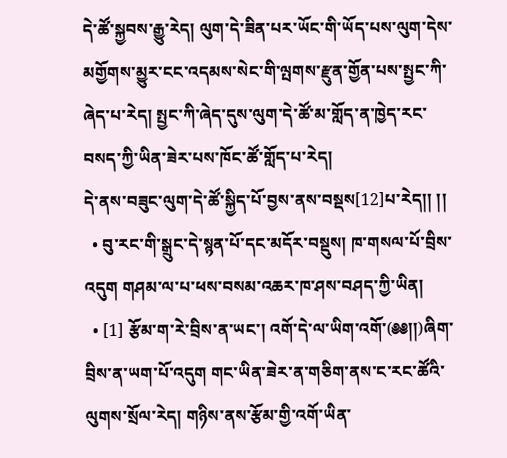དེ་ཚོ་སྐྱབས་རྒྱུ་རེད། ལུག་དེ་ཟིན་པར་ཡོང་གི་ཡོད་པས་ལུག་དེས་མགྱོགས་མྱུར་ངང་འདམས་སེང་གི་ལྤགས་རྫུན་གྱོན་པས་སྤྱང་ཀི་ཞེད་པ་རེད། སྤྱང་ཀི་ཞེད་དུས་ལུག་དེ་ཚོ་མ་གློད་ན་ཁྱེད་རང་བསད་ཀྱི་ཡིན་ཟེར་པས་ཁོང་ཚོ་གློད་པ་རེད།
དེ་ནས་བཟུང་ལུག་དེ་ཚོ་སྐྱིད་པོ་བྱས་ནས་བསྡས[12]པ་རེད།། །།
  • བུ་རང་གི་སྒྲུང་དེ་སྙན་པོ་དང་མདོར་བསྡུས། ཁ་གསལ་པོ་བྲིས་འདུག གཤམ་ལ་པ་ཕས་བསམ་འཆར་ཁ་ཤས་བཤད་ཀྱི་ཡིན།
  • [1] རྩོམ་ག་རེ་བྲིས་ན་ཡང་། འགོ་དེ་ལ་ཡིག་འགོ་(༅༅།།)ཞིག་བྲིས་ན་ཡག་པོ་འདུག གང་ཡིན་ཟེར་ན་གཅིག་ནས་ང་རང་ཚོའི་ལུགས་སྲོལ་རེད། གཉིས་ནས་རྩོམ་གྱི་འགོ་ཡིན་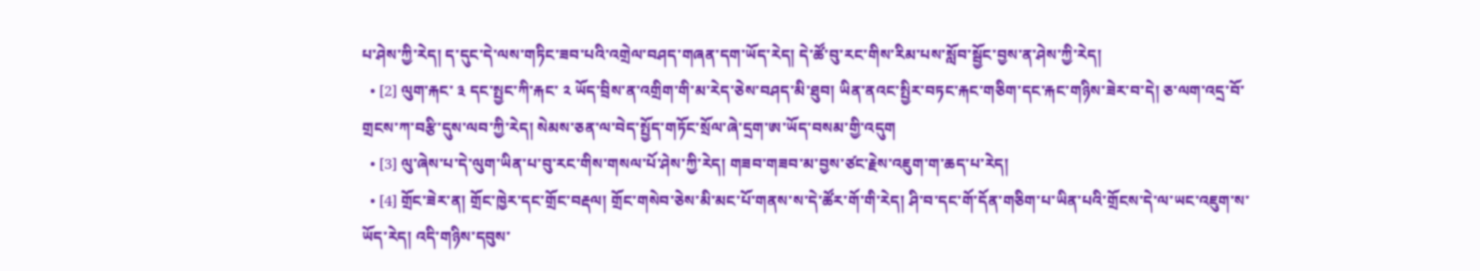པ་ཤེས་ཀྱི་རེད། ད་དུང་དེ་ལས་གཏིང་ཟབ་པའི་འགྲེལ་བཤད་གཞན་དག་ཡོད་རེད། དེ་ཚོ་བུ་རང་གིས་རིམ་པས་སློབ་སྦྱོང་བྱས་ན་ཤེས་ཀྱི་རེད།
  • [2] ལུག་རྐང་ ༣ དང་སྤྱང་ཀི་རྐང་ ༢ ཡོད་བྲིས་ན་འགྲིག་གི་མ་རེད་ཅེས་བཤད་མི་ཐུབ། ཡིན་ནའང་སྤྱིར་བཏང་རྐང་གཅིག་དང་རྐང་གཉིས་ཟེར་བ་དེ། ཅ་ལག་འདྲ་བོ་གྲངས་ཀ་བརྩི་དུས་ལབ་ཀྱི་རེད། སེམས་ཅན་ལ་བེད་སྤྱོད་གཏོང་སྲོལ་ཞེ་དྲག་ཨ་ཡོད་བསམ་གྱི་འདུག
  • [3] ལུ་ཞེས་པ་དེ་ལུག་ཡིན་པ་བུ་རང་གིས་གསལ་པོ་ཤེས་ཀྱི་རེད། གཟབ་གཟབ་མ་བྱས་ཙང་རྗེས་འཇུག་ག་ཆད་པ་རེད།
  • [4] གྲོང་ཟེར་ན། གྲོང་ཁྱེར་དང་གྲོང་བརྡལ། གྲོང་གསེབ་ཅེས་མི་མང་པོ་གནས་ས་དེ་ཚོར་གོ་གི་རེད། ཤི་བ་དང་གོ་དོན་གཅིག་པ་ཡིན་པའི་གྲོངས་དེ་ལ་ཡང་འཇུག་ས་ཡོད་རེད། འདི་གཉིས་དབུས་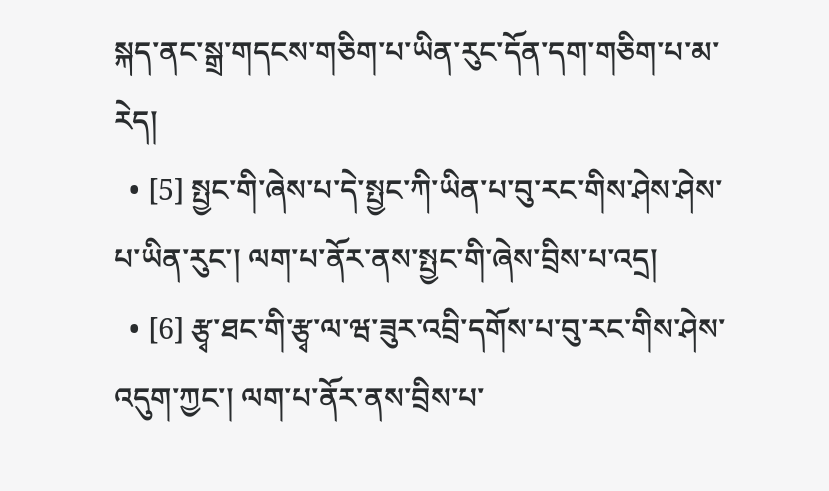སྐད་ནང་སྒྲ་གདངས་གཅིག་པ་ཡིན་རུང་དོན་དག་གཅིག་པ་མ་རེད།
  • [5] སྤྱང་གི་ཞེས་པ་དེ་སྤྱང་ཀི་ཡིན་པ་བུ་རང་གིས་ཤེས་ཤེས་པ་ཡིན་རུང་། ལག་པ་ནོར་ནས་སྤྱང་གི་ཞེས་བྲིས་པ་འདྲ།
  • [6] རྩྭ་ཐང་གི་རྩྭ་ལ་ཝ་ཟུར་འབྲི་དགོས་པ་བུ་རང་གིས་ཤེས་འདུག་ཀྱང་། ལག་པ་ནོར་ནས་བྲིས་པ་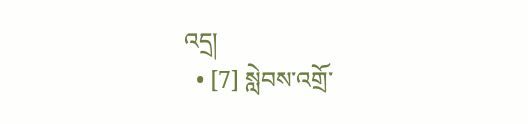འདྲ།
  • [7] སླེབས་འགྲོ་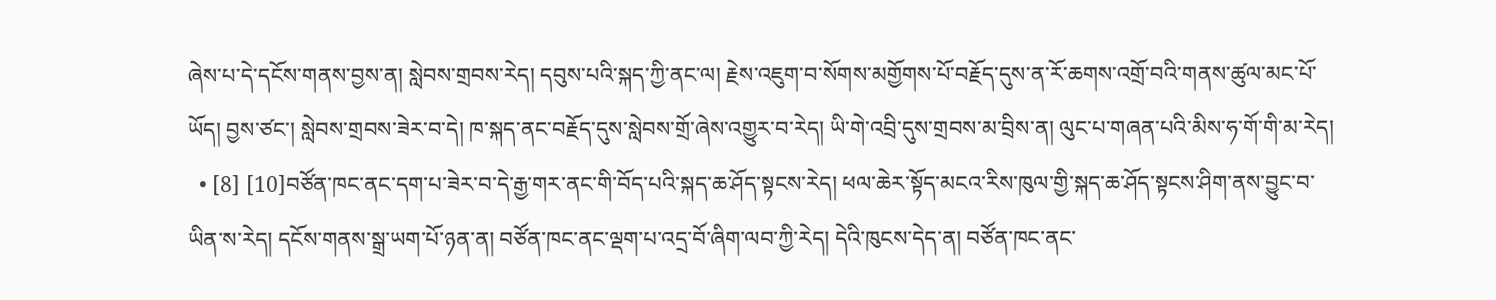ཞེས་པ་དེ་དངོས་གནས་བྱས་ན། སླེབས་གྲབས་རེད། དབུས་པའི་སྐད་ཀྱི་ནང་ལ། རྗེས་འཇུག་བ་སོགས་མགྱོགས་པོ་བརྗོད་དུས་ན་རོ་ཆགས་འགྲོ་བའི་གནས་ཚུལ་མང་པོ་ཡོད། བྱས་ཙང་། སླེབས་གྲབས་ཟེར་བ་དེ། ཁ་སྐད་ནང་བརྗོད་དུས་སླེབས་གྲོ་ཞེས་འགྱུར་བ་རེད། ཡི་གེ་འབྲི་དུས་གྲབས་མ་བྲིས་ན། ལུང་པ་གཞན་པའི་མིས་ཧ་གོ་གི་མ་རེད།
  • [8] [10]བཙོན་ཁང་ནང་དག་པ་ཟེར་བ་དེ་རྒྱ་གར་ནང་གི་བོད་པའི་སྐད་ཆ་ཤོད་སྟངས་རེད། ཕལ་ཆེར་སྟོད་མངའ་རིས་ཁུལ་གྱི་སྐད་ཆ་ཤོད་སྟངས་ཤིག་ནས་བྱུང་བ་ཡིན་ས་རེད། དངོས་གནས་སྒྲ་ཡག་པོ་ཉན་ན། བཙོན་ཁང་ནང་ལྡག་པ་འདྲ་བོ་ཞིག་ལབ་ཀྱི་རེད། དེའི་ཁུངས་དེད་ན། བཙོན་ཁང་ནང་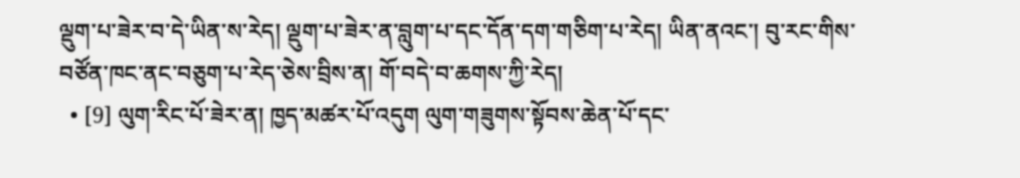ལྡུག་པ་ཟེར་བ་དེ་ཡིན་ས་རེད། ལྡུག་པ་ཟེར་ན་བླུག་པ་དང་དོན་དག་གཅིག་པ་རེད། ཡིན་ནའང་། བུ་རང་གིས་བཙོན་ཁང་ནང་བཅུག་པ་རེད་ཅེས་བྲིས་ན། གོ་བདེ་བ་ཆགས་ཀྱི་རེད།
  • [9] ལུག་རིང་པོ་ཟེར་ན། ཁྱད་མཚར་པོ་འདུག ལུག་གཟུགས་སྟོབས་ཆེན་པོ་དང་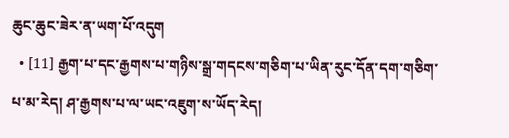ཆུང་ཆུང་ཟེར་ན་ཡག་པོ་འདུག
  • [11] རྒྱག་པ་དང་རྒྱགས་པ་གཉིས་སྒྲ་གདངས་གཅིག་པ་ཡིན་རུང་དོན་དག་གཅིག་པ་མ་རེད། ཤ་རྒྱགས་པ་ལ་ཡང་འཇུག་ས་ཡོད་རེད།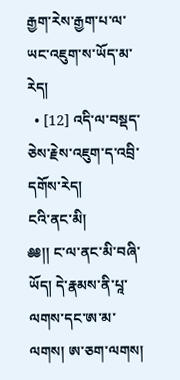རྒྱག་རེས་རྒྱག་པ་ལ་ཡང་འཇུག་ས་ཡོད་མ་རེད།
  • [12] འདི་ལ་བསྡད་ཅེས་རྗེས་འཇུག་ད་འབྲི་དགོས་རེད།
ངའི་ནང་མི།
༅༅།། ང་ལ་ནང་མི་བཞི་ཡོད། དེ་རྣམས་ནི་པཱ་ལགས་དང་ཨ་མ་ལགས། ཨ་ཅག་ལགས།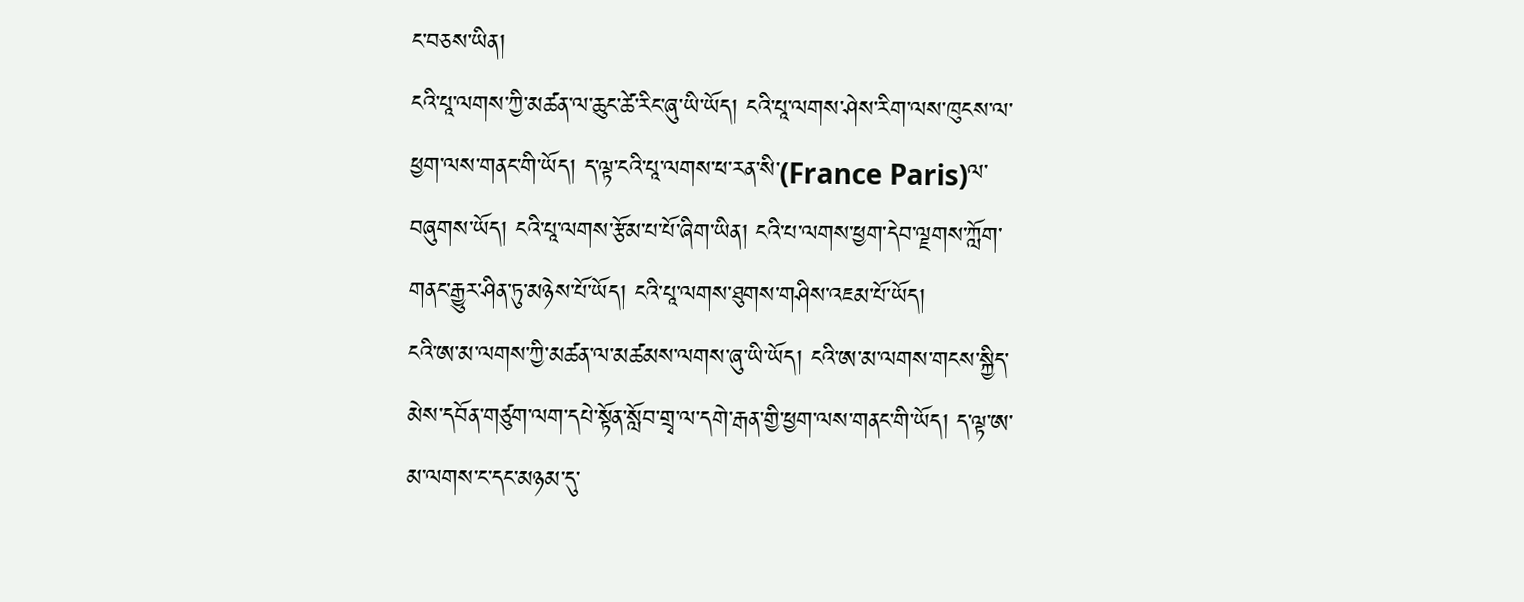ང་བཅས་ཡིན།
ངའི་པཱ་ལགས་ཀྱི་མཚན་ལ་ཆུང་ཚེ་རིང་ཞུ་ཡི་ཡོད། ངའི་པཱ་ལགས་ཤེས་རིག་ལས་ཁུངས་ལ་ཕྱག་ལས་གནང་གི་ཡོད། ད་ལྟ་ངའི་པཱ་ལགས་ཕ་རན་སི་(France Paris)ལ་བཞུགས་ཡོད། ངའི་པཱ་ལགས་རྩོམ་པ་པོ་ཞིག་ཡིན། ངའི་པ་ལགས་ཕྱག་དེབ་ལྗགས་ཀློག་གནང་རྒྱུར་ཤིན་ཏུ་མཉེས་པོ་ཡོད། ངའི་པཱ་ལགས་ཐུགས་གཤིས་འཇམ་པོ་ཡོད།
ངའི་ཨ་མ་ལགས་ཀྱི་མཚན་ལ་མཚམས་ལགས་ཞུ་ཡི་ཡོད། ངའི་ཨ་མ་ལགས་གངས་སྐྱིད་མེས་དབོན་གཙུག་ལག་དཔེ་སྟོན་སློབ་གྲྭ་ལ་དགེ་རྒན་གྱི་ཕྱག་ལས་གནང་གི་ཡོད། ད་ལྟ་ཨ་མ་ལགས་ང་དང་མཉམ་དུ་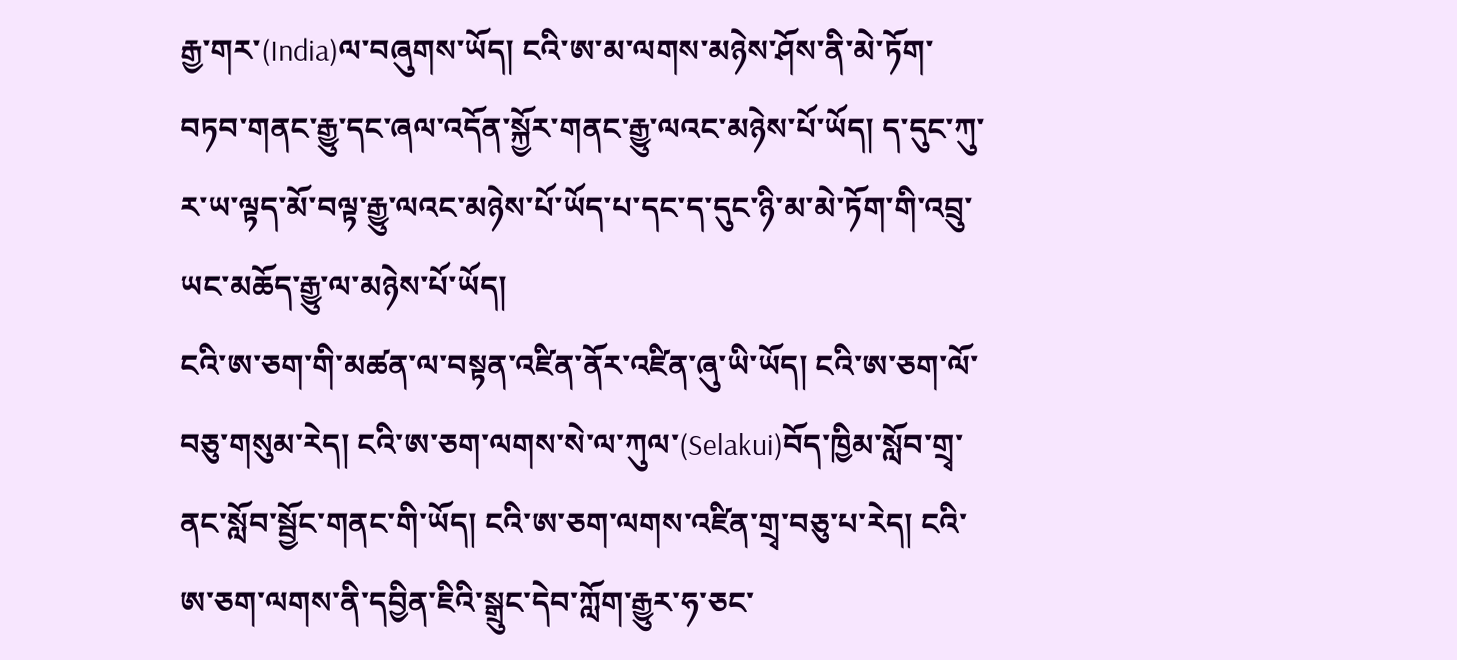རྒྱ་གར་(India)ལ་བཞུགས་ཡོད། ངའི་ཨ་མ་ལགས་མཉེས་ཤོས་ནི་མེ་ཏོག་བཏབ་གནང་རྒྱུ་དང་ཞལ་འདོན་སྐྱོར་གནང་རྒྱུ་ལའང་མཉེས་པོ་ཡོད། ད་དུང་ཀུ་ར་ཡ་ལྟད་མོ་བལྟ་རྒྱུ་ལའང་མཉེས་པོ་ཡོད་པ་དང་ད་དུང་ཉི་མ་མེ་ཏོག་གི་འབྲུ་ཡང་མཆོད་རྒྱུ་ལ་མཉེས་པོ་ཡོད།
ངའི་ཨ་ཅག་གི་མཚན་ལ་བསྟན་འཛིན་ནོར་འཛིན་ཞུ་ཡི་ཡོད། ངའི་ཨ་ཅག་ལོ་བཅུ་གསུམ་རེད། ངའི་ཨ་ཅག་ལགས་སེ་ལ་ཀུལ་(Selakui)བོད་ཁྱིམ་སློབ་གྲྭ་ནང་སློབ་སྦྱོང་གནང་གི་ཡོད། ངའི་ཨ་ཅག་ལགས་འཛིན་གྲྭ་བཅུ་པ་རེད། ངའི་ཨ་ཅག་ལགས་ནི་དབྱིན་ཇིའི་སྒྲུང་དེབ་ཀློག་རྒྱུར་ཧ་ཅང་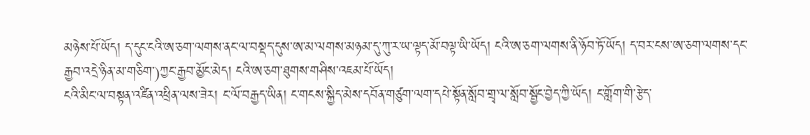མཉེས་པོ་ཡོད། ད་དུང་ངའི་ཨ་ཅག་ལགས་ནང་ལ་བསྡད་དུས་ཨ་མ་ལགས་མཉམ་དུ་ཀུ་ར་ཡ་ལྟད་མོ་བལྟ་ཡི་ཡོད། ངའི་ཨ་ཅག་ལགས་ནི་ཉོབ་ཏོ་ཡོད། ད་བར་ངས་ཨ་ཅག་ལགས་དང་རྒྱབ་འདྲེ་ཉིན་མ་གཅིག་)ཀྱང་རྒྱབ་མྱོང་མེད། ངའི་ཨ་ཅག་ཐུགས་གཤིས་འཇམ་པོ་ཡོད།
ངའི་མིང་ལ་བསྟན་འཛིན་འཕྲིན་ལས་ཟེར། ང་ལོ་བརྒྱད་ཡིན། ང་གངས་སྐྱིད་མེས་དབོན་གཙུག་ལག་དཔེ་སྟོན་སློབ་གྲྭ་ལ་སློབ་སྦྱོང་བྱེད་ཀྱི་ཡོད། ང་གློག་གི་རྩེད་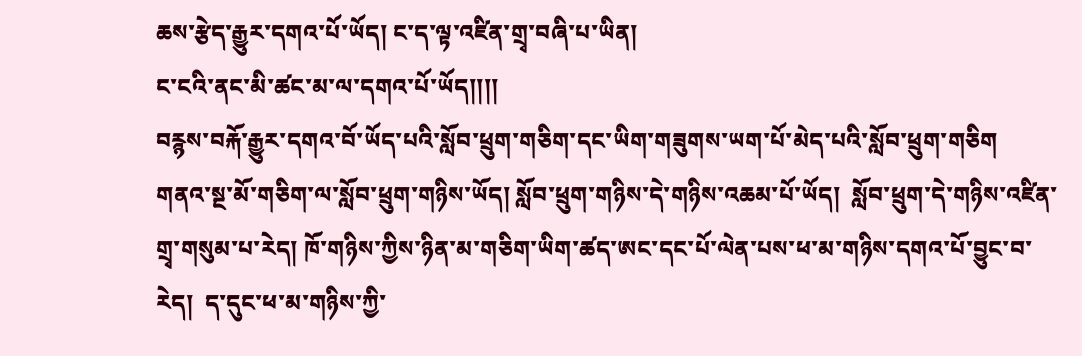ཆས་རྩེད་རྒྱུར་དགའ་པོ་ཡོད། ང་ད་ལྟ་འཛིན་གྲྭ་བཞི་པ་ཡིན།
ང་ངའི་ནང་མི་ཚང་མ་ལ་དགའ་པོ་ཡོད།།།།
བརྙས་བརྐོ་རྒྱུར་དགའ་བོ་ཡོད་པའི་སློབ་ཕྲུག་གཅིག་དང་ཡིག་གཟུགས་ཡག་པོ་མེད་པའི་སློབ་ཕྲུག་གཅིག
གནའ་སྔ་མོ་གཅིག་ལ་སློབ་ཕྲུག་གཉིས་ཡོད། སློབ་ཕྲུག་གཉིས་དེ་གཉིས་འཆམ་པོ་ཡོད།  སློབ་ཕྲུག་དེ་གཉིས་འཛིན་གྲྭ་གསུམ་པ་རེད། ཁོ་གཉིས་ཀྱིས་ཉིན་མ་གཅིག་ཡིག་ཚད་ཨང་དང་པོ་ལེན་པས་ཕ་མ་གཉིས་དགའ་པོ་བྱུང་བ་རེད།  ད་དུང་ཕ་མ་གཉིས་ཀྱི་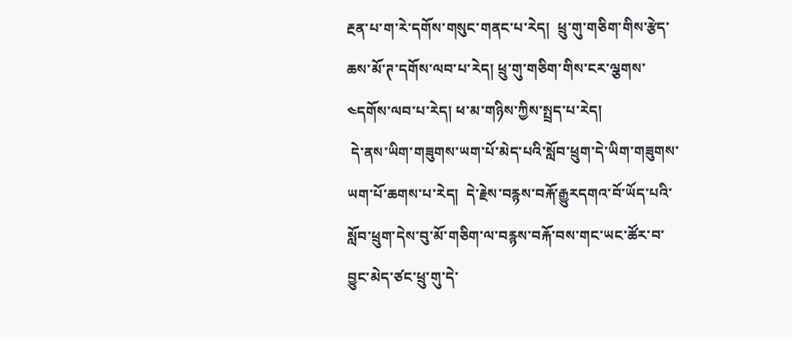རྔན་པ་ག་རེ་དགོས་གསུང་གནང་པ་རེད།  ཕྲུ་གུ་གཅིག་གིས་རྩེད་ཆས་མོ་ཊ་དགོས་ལབ་པ་རེད། ཕྲུ་གུ་གཅིག་གིས་ངར་ལྕགས་༤དགོས་ལབ་པ་རེད། ཕ་མ་གཉིས་ཀྱིས་སྤྲད་པ་རེད།
 དེ་ནས་ཡིག་གཟུགས་ཡག་པོ་མེད་པའི་སློབ་ཕྲུག་དེ་ཡིག་གཟུགས་ཡག་པོ་ཆགས་པ་རེད།  དེ་རྗེས་བརྙས་བརྐོ་རྒྱུརདགའ་བོ་ཡོད་པའི་སློབ་ཕྲུག་དེས་བུ་མོ་གཅིག་ལ་བརྙས་བརྐོ་བས་གང་ཡང་ཚོར་བ་བྱུང་མེད་ཙང་ཕྲུ་གུ་དེ་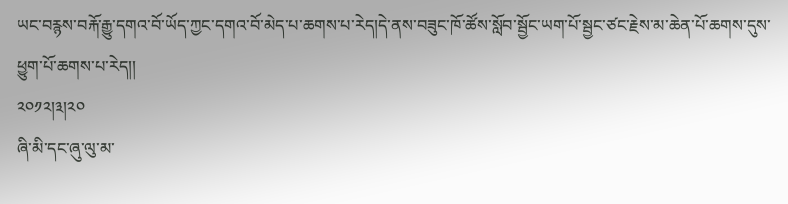ཡང་བརྙས་བརྐོ་རྒྱུ་དགའ་བོ་ཡོད་ཀྱང་དགའ་བོ་མེད་པ་ཆགས་པ་རེད།དེ་ནས་བཟུང་ཁོ་ཚོས་སློབ་སྦྱོང་ཡག་པོ་སྦྱང་ཙང་རྗེས་མ་ཆེན་པོ་ཆགས་དུས་ཕྱུག་པོ་ཆགས་པ་རེད།།
༢༠༡༢།༣།༢༠
ཞི་མི་དང་ཞུ་ལུ་མ་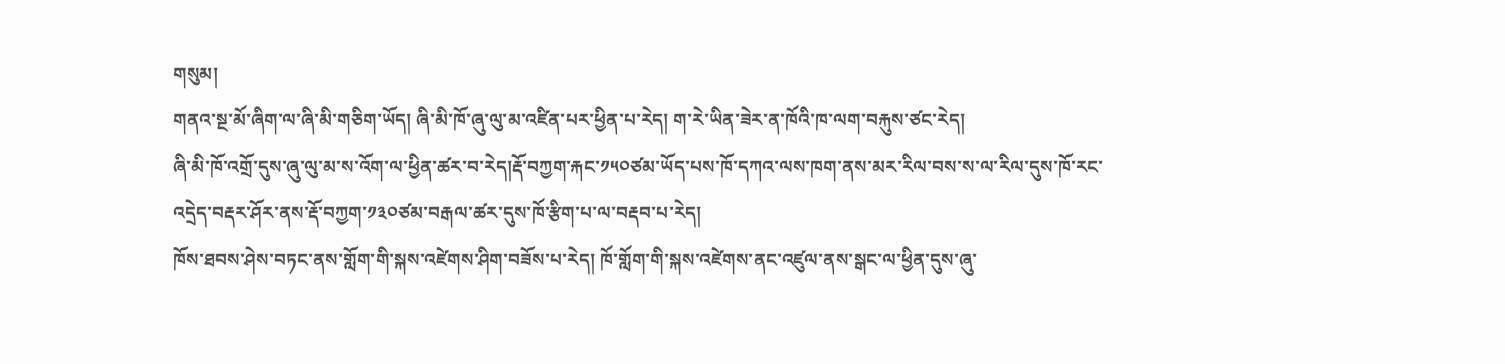གསུམ།
གནའ་སྔ་མོ་ཞིག་ལ་ཞི་མི་གཅིག་ཡོད། ཞི་མི་ཁོ་ཞུ་ལུ་མ་འཛིན་པར་ཕྱིན་པ་རེད། ག་རེ་ཡིན་ཟེར་ན་ཁོའི་ཁ་ལག་བརྐུས་ཙང་རེད།
ཞི་མི་ཁོ་འགྲོ་དུས་ཞུ་ལུ་མ་ས་འོག་ལ་ཕྱིན་ཚར་བ་རེད།རྡོ་བཀྱག་རྐང་༡༥༠ཙམ་ཡོད་པས་ཁོ་དཀའ་ལས་ཁག་ནས་མར་རིལ་བས་ས་ལ་རིལ་དུས་ཁོ་རང་འདྲེད་བརྡར་ཤོར་ནས་རྡོ་བཀྱག་༡༣༠ཙམ་བརྒལ་ཚར་དུས་ཁོ་རྩིག་པ་ལ་བརྡབ་པ་རེད།
ཁོས་ཐབས་ཤེས་བཏང་ནས་གློག་གི་སྐས་འཛེགས་ཤིག་བཟོས་པ་རེད། ཁོ་གློག་གི་སྐས་འཛེགས་ནང་འཛུལ་ནས་སྒང་ལ་ཕྱིན་དུས་ཞུ་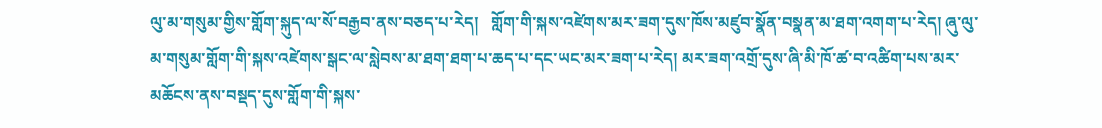ལུ་མ་གསུམ་གྱིས་གློག་སྐུད་ལ་སོ་བརྒྱབ་ནས་བཅད་པ་རེད།   གློག་གི་སྐས་འཛེགས་མར་ཟག་དུས་ཁོས་མཛུབ་སྣོན་བསྣན་མ་ཐག་འགག་པ་རེད། ཞུ་ལུ་མ་གསུམ་གློག་གི་སྐས་འཛེགས་སྒང་ལ་སླེབས་མ་ཐག་ཐག་པ་ཆད་པ་དང་ཡང་མར་ཟག་པ་རེད། མར་ཟག་འགྲོ་དུས་ཞི་མི་ཁོ་ཚ་བ་འཚིག་པས་མར་མཆོངས་ནས་བསྡད་དུས་གློག་གི་སྐས་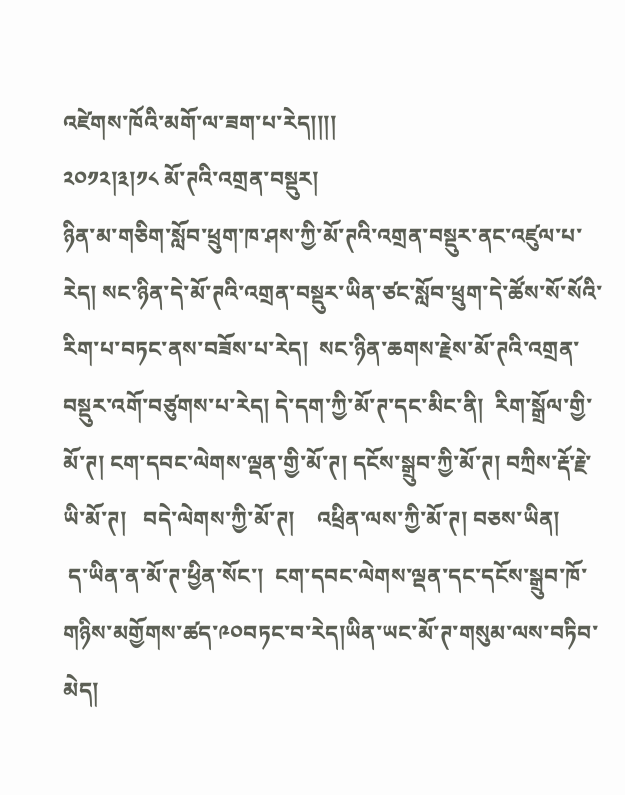འཛེགས་ཁོའི་མགོ་ལ་ཟག་པ་རེད།།།།
༢༠༡༢།༣།༡༨ མོ་ཊའི་འགྲན་བསྡུར།
ཉིན་མ་གཅིག་སློབ་ཕྲུག་ཁ་ཤས་ཀྱི་མོ་ཊའི་འགྲན་བསྡུར་ནང་འཛུལ་པ་རེད། སང་ཉིན་དེ་མོ་ཊའི་འགྲན་བསྡུར་ཡིན་ཙང་སློབ་ཕྲུག་དེ་ཚོས་སོ་སོའི་རིག་པ་བཏང་ནས་བཟོས་པ་རེད།  སང་ཉིན་ཆགས་རྗེས་མོ་ཊའི་འགྲན་བསྡུར་འགོ་བཙུགས་པ་རེད། དེ་དག་ཀྱི་མོ་ཊ་དང་མིང་ནི།  རིག་སྒྲོལ་གྱི་མོ་ཊ། ངག་དབང་ལེགས་ལྡན་གྱི་མོ་ཊ། དངོས་སྒྲུབ་ཀྱི་མོ་ཊ། བཀྲིས་རྡོ་རྗེ་ཡི་མོ་ཊ།   བདེ་ལེགས་ཀྱི་མོ་ཊ།    འཕྲིན་ལས་ཀྱི་མོ་ཊ། བཅས་ཡིན།
 ད་ཡིན་ན་མོ་ཊ་ཕྱིན་སོང་།  ངག་དབང་ལེགས་ལྡན་དང་དངོས་སྒྲུབ་ཁོ་གཉིས་མགྱོགས་ཚད་༩༠བཏང་བ་རེད།ཡིན་ཡང་མོ་ཊ་གསུམ་ལས་བཏིབ་མེད།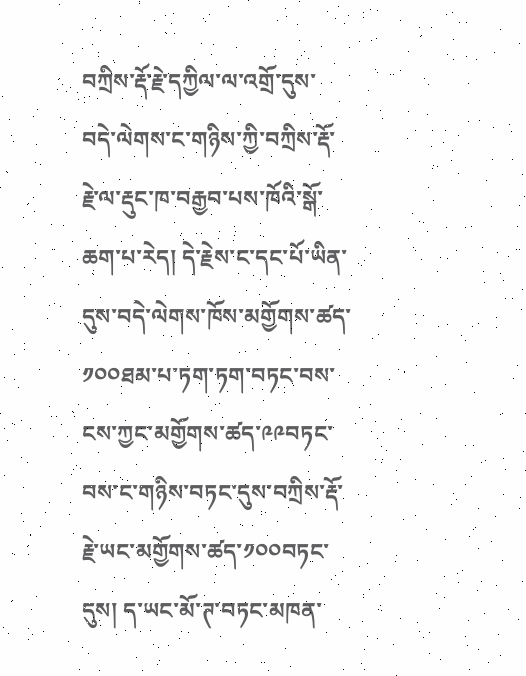བཀྲིས་རྡོ་རྗེ་དཀྱིལ་ལ་འགྲོ་དུས་བདེ་ལེགས་ང་གཉིས་ཀྱི་བཀྲིས་རྡོ་རྗེ་ལ་རྡུང་ཁ་བརྒྱབ་པས་ཁོའི་སྒོ་ཆག་པ་རེད། དེ་རྗེས་ང་དང་པོ་ཡིན་དུས་བདེ་ལེགས་ཁོས་མགྱོགས་ཚད་༡༠༠ཐམ་པ་ཏག་ཏག་བཏང་བས་ངས་ཀྱང་མགྱོགས་ཚད་༩༩བཏང་བས་ང་གཉིས་བཏང་དུས་བཀྲིས་རྡོ་རྗེ་ཡང་མགྱོགས་ཚད་༡༠༠བཏང་དུས། ད་ཡང་མོ་ཊ་བཏང་མཁན་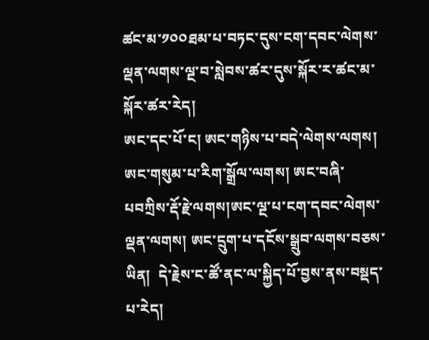ཚང་མ་༡༠༠ཐམ་པ་བཏང་དུས་ངག་དབང་ལེགས་ལྡན་ལགས་ལྔ་བ་སླེབས་ཚར་དུས་སྐོར་ར་ཚང་མ་སྐོར་ཚར་རེད།
ཨང་དང་པོ་ང། ཨང་གཉིས་པ་བདེ་ལེགས་ལགས། ཨང་གསུམ་པ་རིག་སྒྲོལ་ལགས། ཨང་བཞི་པབཀྲིས་རྡོ་རྗེ་ལགས།ཨང་ལྔ་པ་ངག་དབང་ལེགས་ལྡན་ལགས། ཨང་དྲུག་པ་དངོས་སྒྲུབ་ལགས་བཅས་ཡིན།  དེ་རྗེས་ང་ཚོ་ནང་ལ་སྐྱིད་པོ་བྱས་ནས་བསྡད་པ་རེད།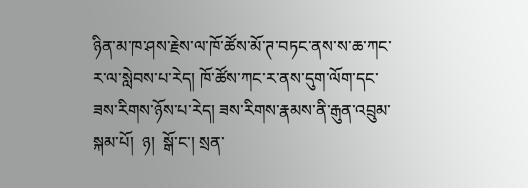ཉིན་མ་ཁ་ཤས་རྗེས་ལ་ཁོ་ཚོས་མོ་ཊ་བཏང་ནས་ས་ཆ་ཀང་ར་ལ་སླེབས་པ་རེད། ཁོ་ཚོས་ཀང་ར་ནས་དུག་ལོག་དང་ཟས་རིགས་ཉོས་པ་རེད། ཟས་རིགས་རྣམས་ནི་རྒུན་འབྲུམ་སྐམ་པོ།  ཉ།  སྒོ་ང་། སྲན་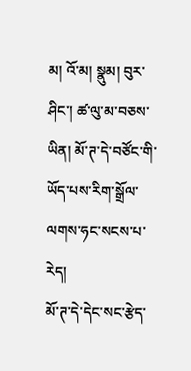མ། འོ་མ། སྣུམ། བུར་ཤིང་། ཚ་ལུ་མ་བཅས་ཡིན། མོ་ཊ་དེ་བཙོང་གི་ཡོད་པས་རིག་སྒྲོལ་ལགས་ཧང་སངས་པ་རེད།
མོ་ཊ་དེ་དེང་སང་རྩེད་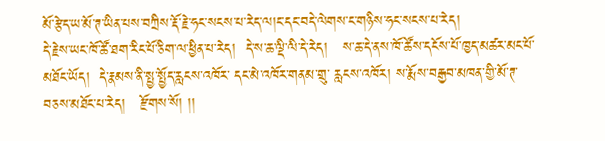མོ་རྩེད་ཡ་མོ་ཊ་ཡིན་པས་བཀྲིས་རྡོ་རྗེ་ཧང་སངས་པ་རེད་ལ།ང་དང་བདེ་ལེགས་ང་གཉིས་ཧང་སངས་པ་རེད།
དེ་རྗེས་ཡང་ཁོ་ཚོ་ཐག་རིང་པོ་ཅིག་ལ་ཕྱིན་པ་རེད།  དེ་ས་ཆ་ལྡི་ལི་དེ་རེད།   ས་ཆ་དེ་ནས་ཁོ་ཚོས་དངོས་པོ་ཁྱད་མཚར་མང་པོ་མཐོང་ཡོད།  དེ་རྣམས་ནི་སྤྱ་སྤྱོད་རླངས་འཁོར་ དང་མེ་འཁོར་གནམ་གྲུ་ རླངས་འཁོར། ས་རྨོས་བརྒྱབ་མཁན་གྱི་མོ་ཊ་བཅས་མཐོང་པ་རེད།   རྫོགས་སོ། །།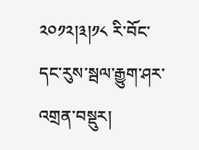༢༠༡༢།༣།༡༨ རི་བོང་དང་རུས་སྦལ་རྒྱུག་ཤར་འགྲན་བསྡུར།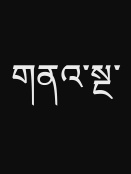གནའ་སྔ་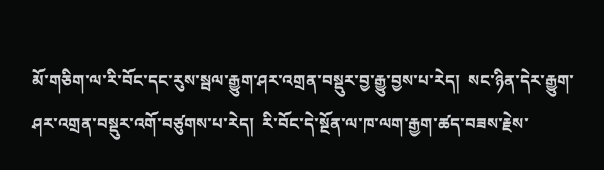མོ་གཅིག་ལ་རི་བོང་དང་རུས་སྦལ་རྒྱུག་ཤར་འགྲན་བསྡུར་བྱ་རྒྱུ་བྱས་པ་རེད།  སང་ཉིན་དེར་རྒྱུག་ཤར་འགྲན་བསྡུར་འགོ་བཙུགས་པ་རེད།  རི་བོང་དེ་སྔོན་ལ་ཁ་ལག་རྒྱག་ཚད་བཟས་རྗེས་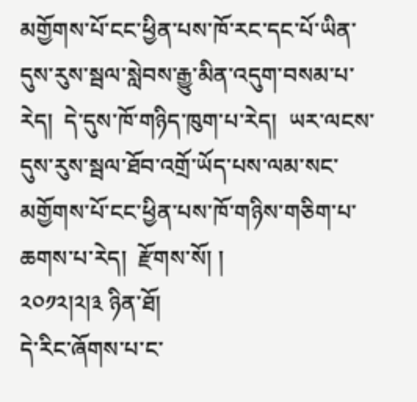མགྱོགས་པོ་ངང་ཕྱིན་པས་ཁོ་རང་དང་པོ་ཡིན་དུས་རུས་སྦལ་སླེབས་རྒྱུ་མིན་འདུག་བསམ་པ་རེད།  དེ་དུས་ཁོ་གཉིད་ཁུག་པ་རེད།  ཡར་ལངས་དུས་རུས་སྦལ་ཐོབ་འགྲོ་ཡོད་པས་ལམ་སང་མགྱོགས་པོ་ངང་ཕྱིན་པས་ཁོ་གཉིས་གཅིག་པ་ཆགས་པ་རེད།  རྫོགས་སོ། །
༢༠༡༢།༢།༣ ཉིན་ཐོ།
དེ་རིང་ཞོགས་པ་ང་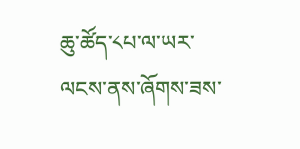ཆུ་ཚོད་༨པ་ལ་ཡར་ལངས་ནས་ཞོགས་ཟས་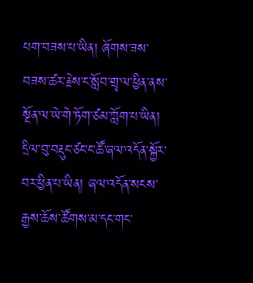པག་བཟས་པ་ཡིན། ཞོགས་ཟས་བཟས་ཚར་རྗེས་ང་སློབ་གྲྭ་ལ་ཕྱིན་ནས་སྔོན་ལ་ཡེ་གེ་ཏོག་ཙམ་ཀློག་པ་ཡིན།
དྲིལ་བུ་བརྡུང་ཙང་ང་ཚོ་ཞལ་འདོན་སྐྱོར་བར་ཕྱིན་པ་ཡིན། ཞལ་འདོན་སངས་རྒྱས་ཆོས་ཚོགས་མ་དང་གང་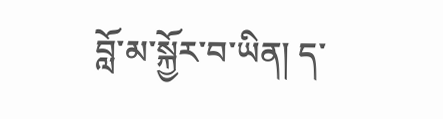བློ་མ་སྐྱོར་བ་ཡིན། ད་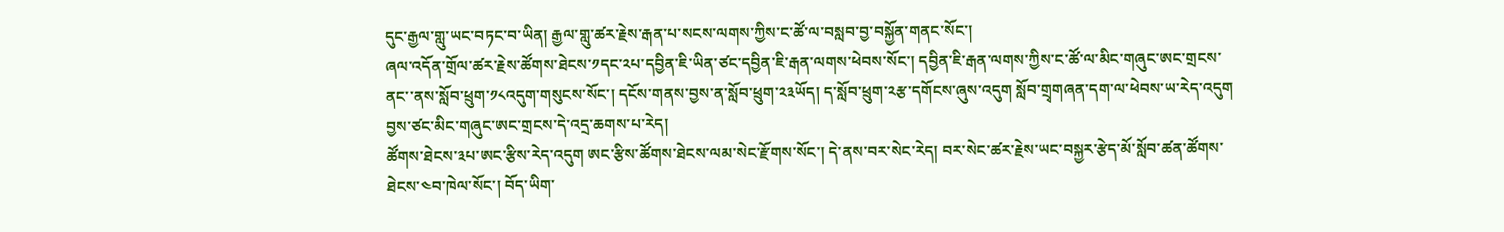དུང་རྒྱལ་གླུ་ཡང་བཏང་བ་ཡིན། རྒྱལ་གླུ་ཚར་རྗེས་རྒན་པ་སངས་ལགས་ཀྱིས་ང་ཚོ་ལ་བསླབ་བྱ་བསྐྱོན་གནང་སོང་།
ཞལ་འདོན་གྲོལ་ཚར་རྗེས་ཚོགས་ཐེངས་༡དང་༢པ་དབྱིན་ཇི་ཡིན་ཙང་དབྱིན་ཇི་རྒན་ལགས་ཕེབས་སོང་། དབྱིན་ཇི་རྒན་ལགས་ཀྱིས་ང་ཚོ་ལ་མིང་གཞུང་ཨང་གྲངས་ནང་་ནས་སློབ་ཕྲུག་༡༨འདུག་གསུངས་སོང་། དངོས་གནས་བྱས་ན་སློབ་ཕྲུག་༢༣ཡོད། ད་སློབ་ཕྲུག་༢རྩ་དགོངས་ཞུས་འདུག སློབ་གྲྭགཞན་དག་ལ་ཕེབས་ཡ་རེད་འདུག བྱས་ཙང་མིང་གཞུང་ཨང་གྲངས་དེ་འདྲ་ཆགས་པ་རེད།
ཚོགས་ཐེངས་༣པ་ཨང་རྩིས་རེད་འདུག ཨང་རྩིས་ཚོགས་ཐེངས་ལམ་སེང་རྫོགས་སོང་། དེ་ནས་བར་སེང་རེད། བར་སེང་ཚར་རྗེས་ཡང་བསྐྱར་རྩེད་མོ་སློབ་ཚན་ཚོགས་ཐེངས་༤བ་ཁེལ་སོང་། བོད་ཡིག་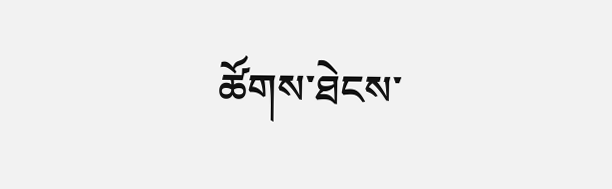ཚོགས་ཐེངས་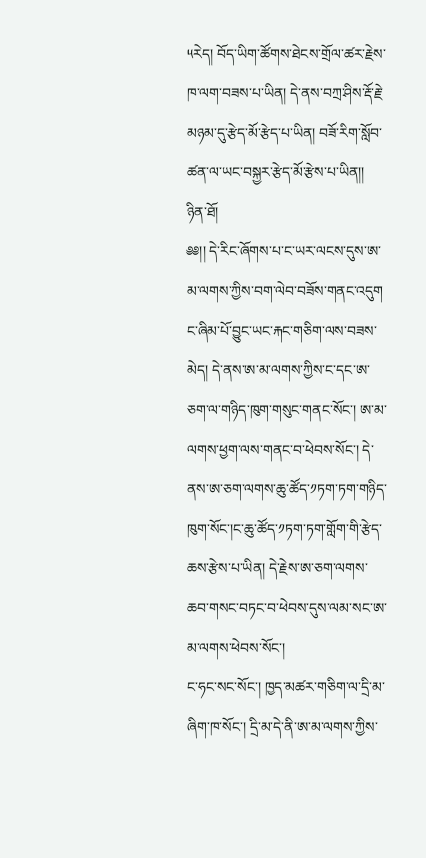༥རེད། བོད་ཡིག་ཚོགས་ཐེངས་གྲོལ་ཚར་རྗེས་ཁ་ལག་བཟས་པ་ཡིན། དེ་ནས་བཀྲ་ཤིས་རྡོ་རྗེ་མཉམ་དུ་རྩེད་མོ་རྩེད་པ་ཡིན། བཟོ་རིག་སློབ་ཚན་ལ་ཡང་བསྐྱར་རྩེད་མོ་རྩེས་པ་ཡིན།།
ཉིན་ཐོ།
༅༅།། དེ་རིང་ཞོགས་པ་ང་ཡར་ལངས་དུས་ཨ་མ་ལགས་ཀྱིས་བག་ལེབ་བཟོས་གནང་འདུག ང་ཞིམ་པོ་བྱུང་ཡང་རྐང་གཅིག་ལས་བཟས་མེད། དེ་ནས་ཨ་མ་ལགས་ཀྱིས་ང་དང་ཨ་ཅག་ལ་གཉིད་ཁུག་གསུང་གནང་སོང་། ཨ་མ་ལགས་ཕྱག་ལས་གནང་བ་ཕེབས་སོང་། དེ་ནས་ཨ་ཅག་ལགས་ཆུ་ཚོད་༡ཏག་ཏག་གཉིད་ཁུག་སོང་།ང་ཆུ་ཚོད་༡ཏག་ཏག་གློག་གི་རྩེད་ཆས་རྩེས་པ་ཡིན། དེ་རྗེས་ཨ་ཅག་ལགས་ཆབ་གསང་བཏང་བ་ཕེབས་དུས་ལམ་སང་ཨ་མ་ལགས་ཕེབས་སོང་།
ང་ཧང་སང་སོང་། ཁྱད་མཚར་གཅིག་ལ་དྲི་མ་ཞིག་ཁ་སོང་། དྲི་མ་དེ་ནི་ཨ་མ་ལགས་ཀྱིས་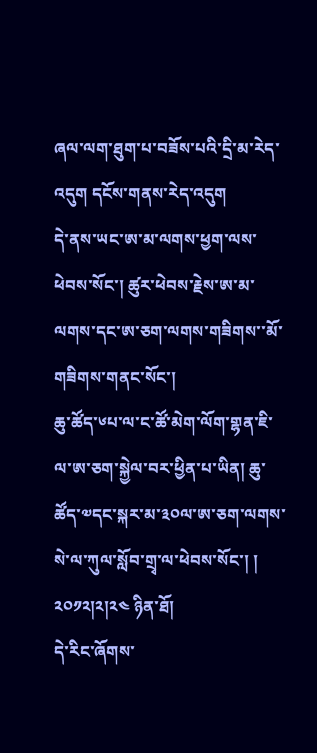ཞལ་ལག་ཐུག་པ་བཟོས་པའི་དྲི་མ་རེད་འདུག དངོས་གནས་རེད་འདུག
དེ་ནས་ཡང་ཨ་མ་ལགས་ཕྱག་ལས་ཕེབས་སོང་། ཚུར་ཕེབས་རྗེས་ཨ་མ་ལགས་དང་ཨ་ཅག་ལགས་གཟིགས་་མོ་གཟིགས་གནང་སོང་།
ཆུ་ཚོད་༦པ་ལ་ང་ཚོ་མེག་ལོག་གྷན་ཇི་ལ་ཨ་ཅག་སྐྱེལ་བར་ཕྱིན་པ་ཡིན། ཆུ་ཚོད་༧དང་སྐར་མ་༣༠ལ་ཨ་ཅག་ལགས་སེ་ལ་ཀུལ་སློབ་གྲྭ་ལ་ཕེབས་སོང་། །
༢༠༡༢།༢།༢༤ ཉིན་ཐོ།
དེ་རིང་ཞོགས་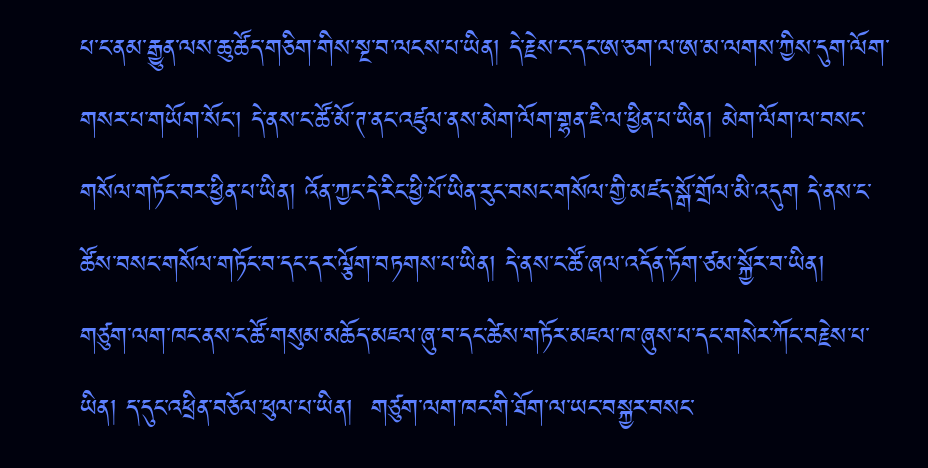པ་ང་ནམ་རྒྱུན་ལས་ཆུ་ཚོད་གཅིག་གིས་སྔ་བ་ལངས་པ་ཡིན། དེ་རྗེས་ང་དང་ཨ་ཅག་ལ་ཨ་མ་ལགས་ཀྱིས་དུག་ལོག་གསར་པ་གཡོག་སོང་། དེ་ནས་ང་ཚོ་མོ་ཊ་ནང་འཛུལ་ནས་མེག་ལོག་གྷན་ཇི་ལ་ཕྱིན་པ་ཡིན། མེག་ལོག་ལ་བསང་གསོལ་གཏོང་བར་ཕྱིན་པ་ཡིན། འོན་ཀྱང་དེ་རིང་ཕྱི་པོ་ཡིན་རུང་བསང་གསོལ་གྱི་མཛད་སྒོ་གྲོལ་མི་འདུག དེ་ནས་ང་ཚོས་བསང་གསོལ་གཏོང་བ་དང་དར་ལྕོག་བཏགས་པ་ཡིན། དེ་ནས་ང་ཚོ་ཞལ་འདོན་ཏོག་ཙམ་སྐྱོར་བ་ཡིན།
གཙུག་ལག་ཁང་ནས་ང་ཚོ་གསུམ་མཆོད་མཇལ་ཞུ་བ་དང་ཚེས་གཏོར་མཇལ་ཁ་ཞུས་པ་དང་གསེར་ཀོང་བརྗེས་པ་ཡིན། ད་དུང་འཕྲིན་བཅོལ་ཕུལ་པ་ཡིན།  གཙུག་ལག་ཁང་གི་ཐོག་ལ་ཡང་བསྐྱར་བསང་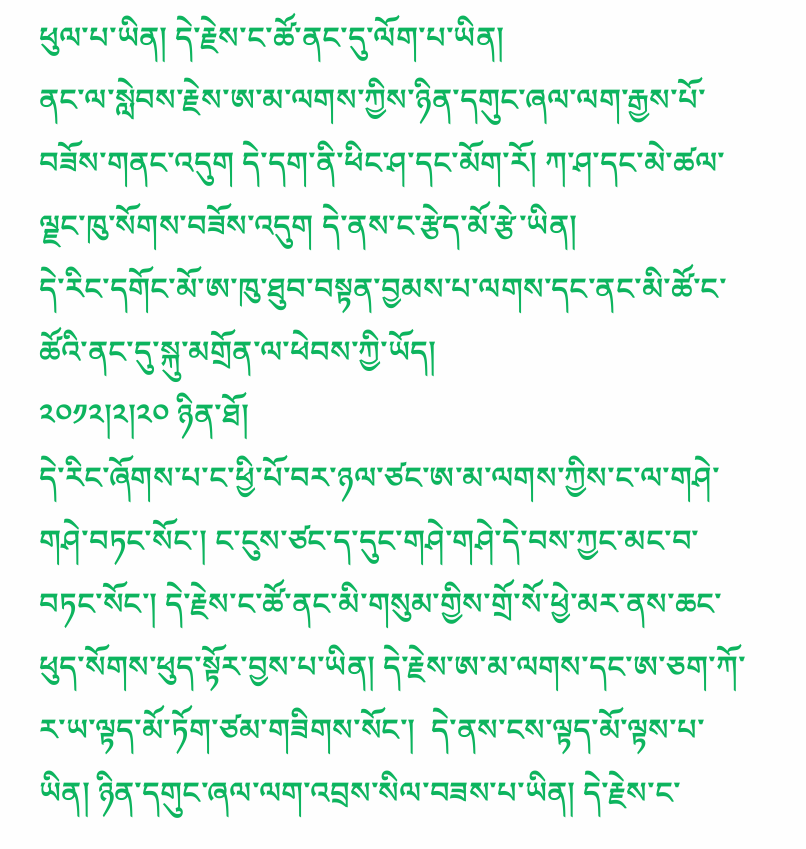ཕུལ་པ་ཡིན། དེ་རྗེས་ང་ཚོ་ནང་དུ་ལོག་པ་ཡིན།
ནང་ལ་སླེབས་རྗེས་ཨ་མ་ལགས་ཀྱིས་ཉིན་དགུང་ཞལ་ལག་རྒྱས་པོ་བཟོས་གནང་འདུག དེ་དག་ནི་ཕིང་ཤ་དང་མོག་རོ། ཀ་ཤ་དང་མེ་ཚལ་ལྗང་ཁུ་སོགས་བཟོས་འདུག དེ་ནས་ང་རྩེད་མོ་རྩེ་ཡིན།
དེ་རིང་དགོང་མོ་ཨ་ཁུ་ཐུབ་བསྟན་བྱམས་པ་ལགས་དང་ནང་མི་ཚོ་ང་ཚོའི་ནང་དུ་སྐུ་མགྲོན་ལ་ཕེབས་ཀྱི་ཡོད།
༢༠༡༢།༢།༢༠ ཉིན་ཐོ།
དེ་རིང་ཞོགས་པ་ང་ཕྱི་པོ་བར་ཉལ་ཙང་ཨ་མ་ལགས་ཀྱིས་ང་ལ་གཤེ་གཤེ་བཏང་སོང་། ང་ངུས་ཙང་ད་དུང་གཤེ་གཤེ་དེ་བས་ཀྱང་མང་བ་བཏང་སོང་། དེ་རྗེས་ང་ཚོ་ནང་མི་གསུམ་གྱིས་གྲོ་སོ་ཕྱེ་མར་ནས་ཆང་ཕུད་སོགས་ཕུད་སྟོར་བྱས་པ་ཡིན། དེ་རྗེས་ཨ་མ་ལགས་དང་ཨ་ཅག་ཀོ་ར་ཡ་ལྟད་མོ་ཏོག་ཙམ་གཟིགས་སོང་།  དེ་ནས་ངས་ལྟད་མོ་ལྟས་པ་ཡིན། ཉིན་དགུང་ཞལ་ལག་འབྲས་སིལ་བཟས་པ་ཡིན། དེ་རྗེས་ང་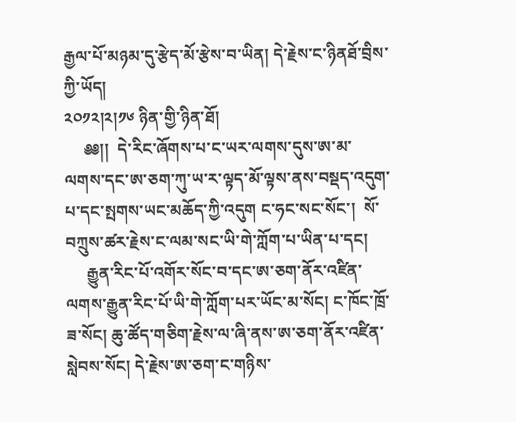རྒྱལ་པོ་མཉམ་དུ་རྩེད་མོ་རྩེས་བ་ཡིན། དེ་རྗེས་ང་ཉིནཐོ་བྲིས་ཀྱི་ཡོད།
༢༠༡༢།༢།༡༦ ཉིན་གྱི་ཉིན་ཐོ།
     ༅༅།།  དེ་རིང་ཞོགས་པ་ང་ཡར་ལགས་དུས་ཨ་མ་ལགས་དང་ཨ་ཅག་ཀུ་ཡ་ར་ལྟད་མོ་ལྟས་ནས་བསྡད་འདུག་པ་དང་སྤགས་ཡང་མཆོད་ཀྱི་འདུག ང་ཧང་སང་སོང་།  སོ་བཀྲུས་ཚར་རྗེས་ང་ལམ་སང་ཡི་གེ་ཀློག་པ་ཡིན་པ་དང།
     རྒྱུན་རིང་པོ་འགོར་སོང་བ་དང་ཨ་ཅག་ནོར་འཛིན་ལགས་རྒྱུན་རིང་པོ་ཡི་གེ་ཀློག་པར་ཡོང་མ་སོང། ང་ཁོང་ཁྲོ་ཟ་སོང། ཆུ་ཚོད་གཅིག་རྗེས་ལ་ཞི་ནས་ཨ་ཅག་ནོར་འཛིན་སླེབས་སོང། དེ་རྗེས་ཨ་ཅག་ང་གཉིས་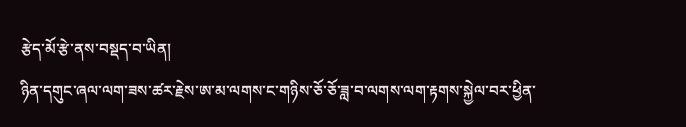རྩེད་མོ་རྩེ་ནས་བསྡད་བ་ཡིན།
ཉིན་དགུང་ཞལ་ལག་ཟས་ཚར་རྗེས་ཨ་མ་ལགས་ང་གཉིས་ཅོ་ཅོ་ཟླ་བ་ལགས་ལག་རྟགས་སྐྱེལ་བར་ཕྱིན་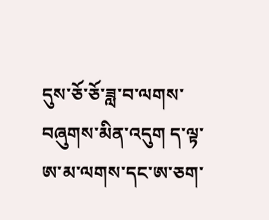དུས་ཅོ་ཅོ་ཟླ་བ་ལགས་བཞུགས་མིན་འདུག ད་ལྟ་ཨ་མ་ལགས་དང་ཨ་ཅག་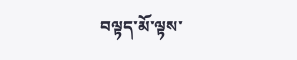བལྟད་མོ་ལྟས་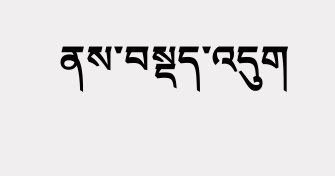ནས་བསྡད་འདུག